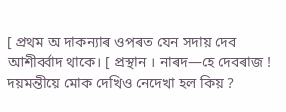[ প্রথম অ দাকন্যাৰ ওপৰত যেন সদায় দেব আশীর্ব্বাদ থাকে। [ প্রস্থান । নাৰদ—হে দেবৰাজ ! দয়মন্তীয়ে মোক দেখিও নেদেখা হল কিয় ?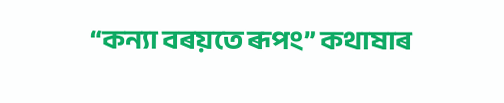“কন্যা বৰয়তে ৰূপং” কথাষাৰ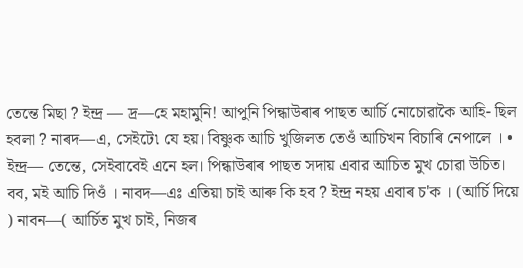তেন্তে মিছা ? ইন্দ্ৰ — দ্ৰ—হে মহামুনি! আপুনি পিন্ধাউৰাৰ পাছত আর্চি নোচোৱাকৈ আহি- ছিল হবলা ? নাৰদ—এ, সেইটে৷ যে হয়। বিষ্ণুক আচি খুজিলত তেওঁ আচিখন বিচাৰি নেপালে । • ইন্দ্ৰ— তেন্তে, সেইবাবেই এনে হল। পিন্ধাউৰাৰ পাছত সদায় এবার আচিত মুখ চোৱা উচিত। বব, মই আচি দিওঁ । নাবদ—এঃ এতিয়া চাই আৰু কি হব ? ইন্দ্ৰ নহয় এবাৰ চ'ক । (আর্চি দিয়ে ) নাবন—( আৰ্চিত মুখ চাই, নিজৰ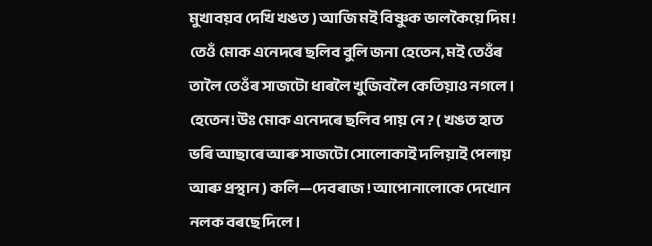মুখাবয়ব দেখি খঙত ) আজি মই বিষ্ণুক ভালকৈয়ে দিম ! তেওঁ মোক এনেদৰে ছলিব বুলি জনা হেতেন, মই তেওঁৰ তালৈ তেওঁৰ সাজটো ধাৰলৈ খুজিবলৈ কেতিয়াও নগলে। হেতেন! উঃ মোক এনেদৰে ছলিব পায় নে ? ( খঙত হাত ভৰি আছাৰে আৰু সাজটো সোলোকাই দলিয়াই পেলায় আৰু প্রস্থান ) কলি—দেবৰাজ ! আপোনালোকে দেখোন নলক বৰছে দিলে।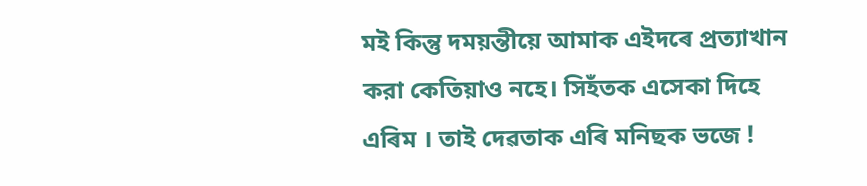মই কিন্তু দময়ন্তীয়ে আমাক এইদৰে প্রত্যাখান করা কেতিয়াও নহে। সিহঁতক এসেকা দিহে এৰিম । তাই দেৱতাক এৰি মনিছক ভজে !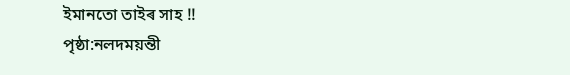ইমানতো তাইৰ সাহ !!
পৃষ্ঠা:নলদময়ন্তী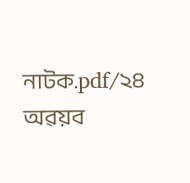নাটক.pdf/২৪
অৱয়ব